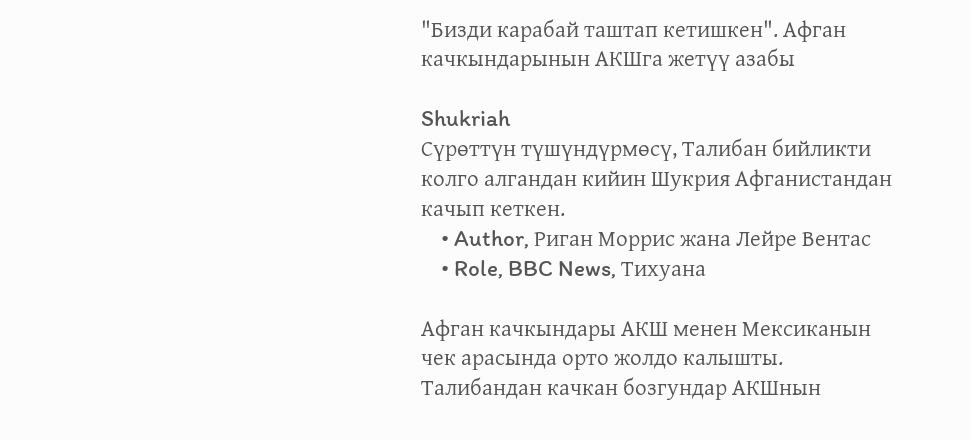"Бизди карабай таштап кетишкен". Афган качкындарынын АКШга жетүү азабы

Shukriah
Сүрөттүн түшүндүрмөсү, Талибан бийликти колго алгандан кийин Шукрия Афганистандан качып кеткен.
    • Author, Риган Моррис жана Лейре Вентас
    • Role, BBC News, Тихуана

Афган качкындары АКШ менен Мексиканын чек арасында орто жолдо калышты. Талибандан качкан бозгундар АКШнын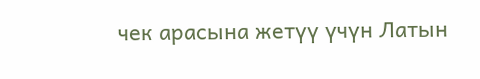чек арасына жетүү үчүн Латын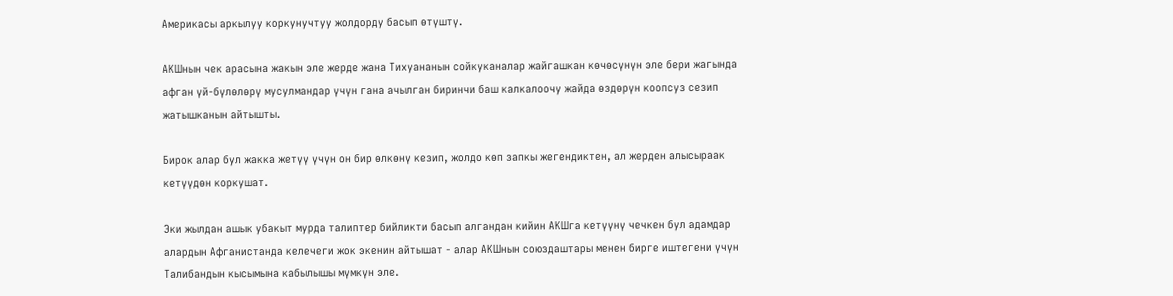Америкасы аркылуу коркунучтуу жолдорду басып өтүштү.

АКШнын чек арасына жакын эле жерде жана Тихуананын сойкуканалар жайгашкан көчөсүнүн эле бери жагында афган үй-бүлөлөрү мусулмандар үчүн гана ачылган биринчи баш калкалоочу жайда өздөрүн коопсуз сезип жатышканын айтышты.

Бирок алар бул жакка жетүү үчүн он бир өлкөнү кезип, жолдо көп запкы жегендиктен, ал жерден алысыраак кетүүдөн коркушат.

Эки жылдан ашык убакыт мурда талиптер бийликти басып алгандан кийин АКШга кетүүнү чечкен бул адамдар алардын Афганистанда келечеги жок экенин айтышат - алар АКШнын союздаштары менен бирге иштегени үчүн Талибандын кысымына кабылышы мүмкүн эле.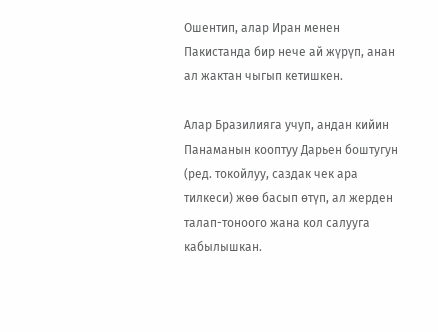Ошентип, алар Иран менен Пакистанда бир нече ай жүрүп, анан ал жактан чыгып кетишкен.

Алар Бразилияга учуп, андан кийин Панаманын кооптуу Дарьен боштугун (ред. токойлуу, саздак чек ара тилкеси) жөө басып өтүп, ал жерден талап-тоноого жана кол салууга кабылышкан.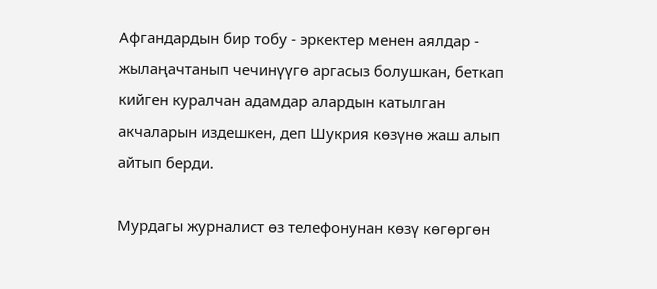Афгандардын бир тобу - эркектер менен аялдар - жылаңачтанып чечинүүгө аргасыз болушкан, беткап кийген куралчан адамдар алардын катылган акчаларын издешкен, деп Шукрия көзүнө жаш алып айтып берди.

Мурдагы журналист өз телефонунан көзү көгөргөн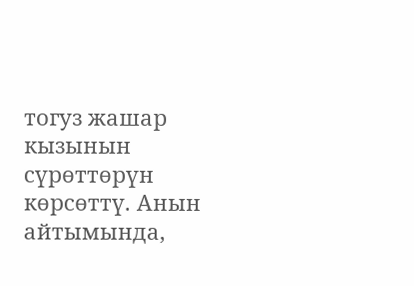тогуз жашар кызынын сүрөттөрүн көрсөттү. Анын айтымында,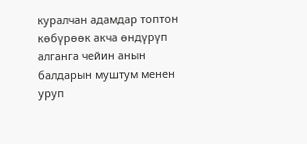куралчан адамдар топтон көбүрөөк акча өндүрүп алганга чейин анын балдарын муштум менен уруп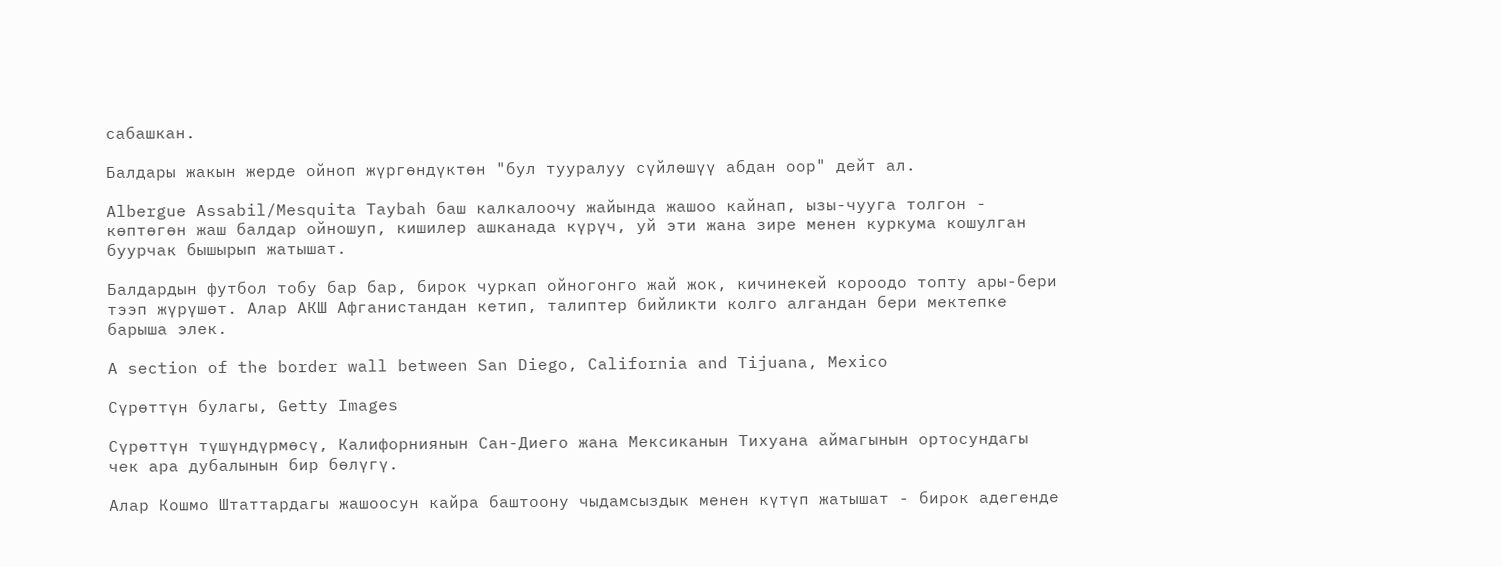сабашкан.

Балдары жакын жерде ойноп жүргөндүктөн "бул тууралуу сүйлөшүү абдан оор" дейт ал.

Albergue Assabil/Mesquita Taybah баш калкалоочу жайында жашоо кайнап, ызы-чууга толгон - көптөгөн жаш балдар ойношуп, кишилер ашканада күрүч, уй эти жана зире менен куркума кошулган буурчак бышырып жатышат.

Балдардын футбол тобу бар бар, бирок чуркап ойногонго жай жок, кичинекей короодо топту ары-бери тээп жүрүшөт. Алар АКШ Афганистандан кетип, талиптер бийликти колго алгандан бери мектепке барыша элек.

A section of the border wall between San Diego, California and Tijuana, Mexico

Сүрөттүн булагы, Getty Images

Сүрөттүн түшүндүрмөсү, Калифорниянын Сан-Диего жана Мексиканын Тихуана аймагынын ортосундагы чек ара дубалынын бир бөлүгү.

Алар Кошмо Штаттардагы жашоосун кайра баштоону чыдамсыздык менен күтүп жатышат - бирок адегенде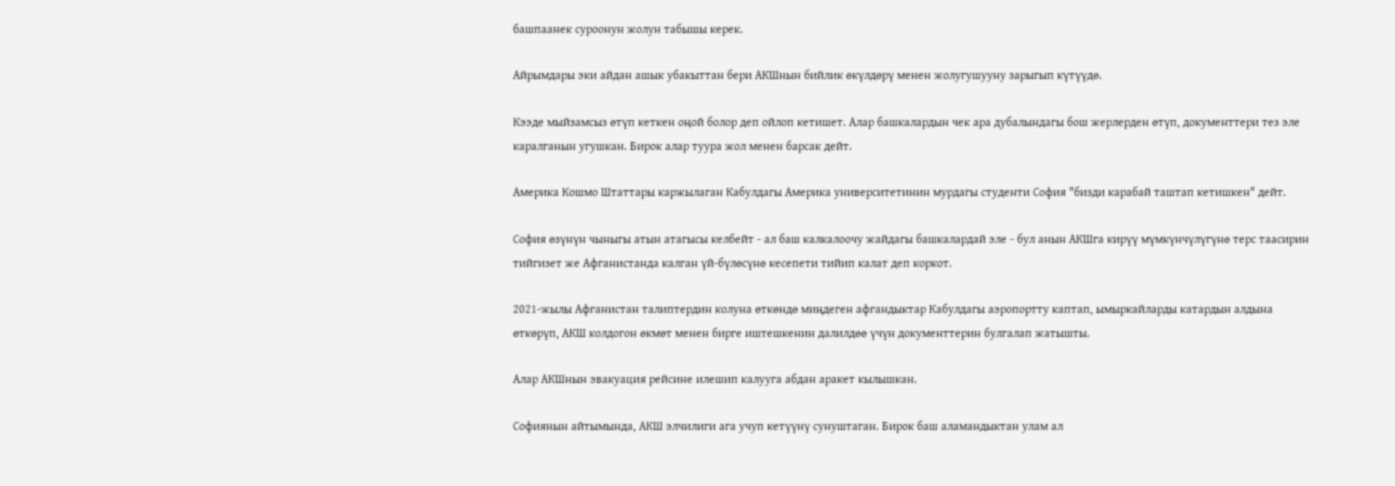башпаанек суроонун жолун табышы керек.

Айрымдары эки айдан ашык убакыттан бери АКШнын бийлик өкүлдөрү менен жолугушууну зарыгып күтүүдө.

Кээде мыйзамсыз өтүп кеткен оңой болор деп ойлоп кетишет. Алар башкалардын чек ара дубалындагы бош жерлерден өтүп, документтери тез эле каралганын угушкан. Бирок алар туура жол менен барсак дейт.

Америка Кошмо Штаттары каржылаган Кабулдагы Америка университетинин мурдагы студенти София "бизди карабай таштап кетишкен" дейт.

София өзүнүн чыныгы атын атагысы келбейт - ал баш калкалоочу жайдагы башкалардай эле - бул анын АКШга кирүү мүмкүнчүлүгүнө терс таасирин тийгизет же Афганистанда калган үй-бүлөсүнө кесепети тийип калат деп коркот.

2021-жылы Афганистан талиптердин колуна өткөндө миңдеген афгандыктар Кабулдагы аэропортту каптап, ымыркайларды катардын алдына өткөрүп, АКШ колдогон өкмөт менен бирге иштешкенин далилдөө үчүн документтерин булгалап жатышты.

Алар АКШнын эвакуация рейсине илешип калууга абдан аракет кылышкан.

Софиянын айтымында, АКШ элчилиги ага учуп кетүүнү сунуштаган. Бирок баш аламандыктан улам ал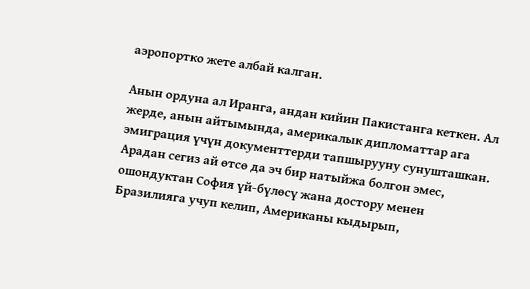аэропортко жете албай калган.

Анын ордуна ал Иранга, андан кийин Пакистанга кеткен. Ал жерде, анын айтымында, америкалык дипломаттар ага эмиграция үчүн документтерди тапшырууну сунушташкан. Арадан сегиз ай өтсө да эч бир натыйжа болгон эмес, ошондуктан София үй-бүлөсү жана достору менен Бразилияга учуп келип, Американы кыдырып,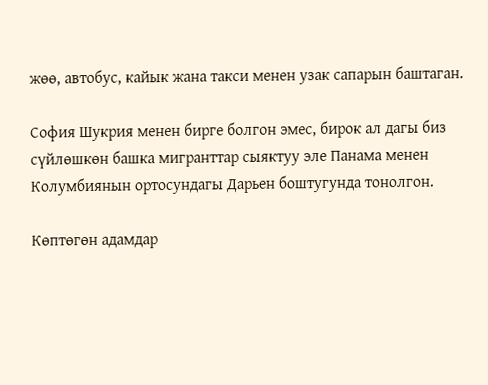жөө, автобус, кайык жана такси менен узак сапарын баштаган.

София Шукрия менен бирге болгон эмес, бирок ал дагы биз сүйлөшкөн башка мигранттар сыяктуу эле Панама менен Колумбиянын ортосундагы Дарьен боштугунда тонолгон.

Көптөгөн адамдар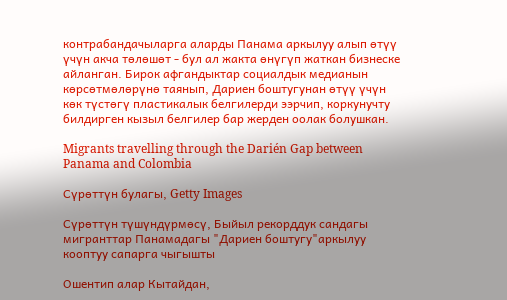контрабандачыларга аларды Панама аркылуу алып өтүү үчүн акча төлөшөт - бул ал жакта өнүгүп жаткан бизнеске айланган. Бирок афгандыктар социалдык медианын көрсөтмөлөрүнө таянып, Дариен боштугунан өтүү үчүн көк түстөгү пластикалык белгилерди ээрчип, коркунучту билдирген кызыл белгилер бар жерден оолак болушкан.

Migrants travelling through the Darién Gap between Panama and Colombia

Сүрөттүн булагы, Getty Images

Сүрөттүн түшүндүрмөсү, Быйыл рекорддук сандагы мигранттар Панамадагы "Дариен боштугу"аркылуу кооптуу сапарга чыгышты

Ошентип алар Кытайдан,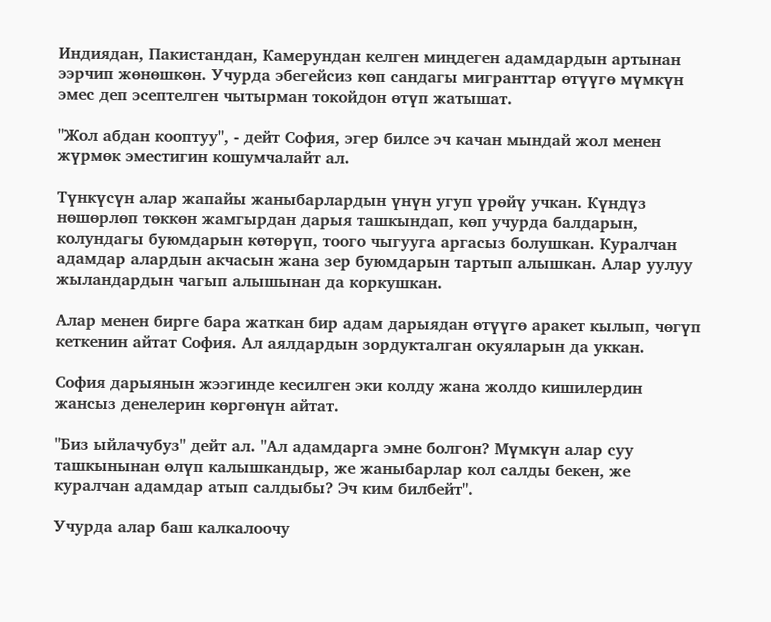Индиядан, Пакистандан, Камерундан келген миңдеген адамдардын артынан ээрчип жөнөшкөн. Учурда эбегейсиз көп сандагы мигранттар өтүүгө мүмкүн эмес деп эсептелген чытырман токойдон өтүп жатышат.

"Жол абдан кооптуу", - дейт София, эгер билсе эч качан мындай жол менен жүрмөк эместигин кошумчалайт ал.

Түнкүсүн алар жапайы жаныбарлардын үнүн угуп үрөйү учкан. Күндүз нөшөрлөп төккөн жамгырдан дарыя ташкындап, көп учурда балдарын, колундагы буюмдарын көтөрүп, тоого чыгууга аргасыз болушкан. Куралчан адамдар алардын акчасын жана зер буюмдарын тартып алышкан. Алар уулуу жыландардын чагып алышынан да коркушкан.

Алар менен бирге бара жаткан бир адам дарыядан өтүүгө аракет кылып, чөгүп кеткенин айтат София. Ал аялдардын зордукталган окуяларын да уккан.

София дарыянын жээгинде кесилген эки колду жана жолдо кишилердин жансыз денелерин көргөнүн айтат.

"Биз ыйлачубуз" дейт ал. "Ал адамдарга эмне болгон? Мүмкүн алар суу ташкынынан өлүп калышкандыр, же жаныбарлар кол салды бекен, же куралчан адамдар атып салдыбы? Эч ким билбейт".

Учурда алар баш калкалоочу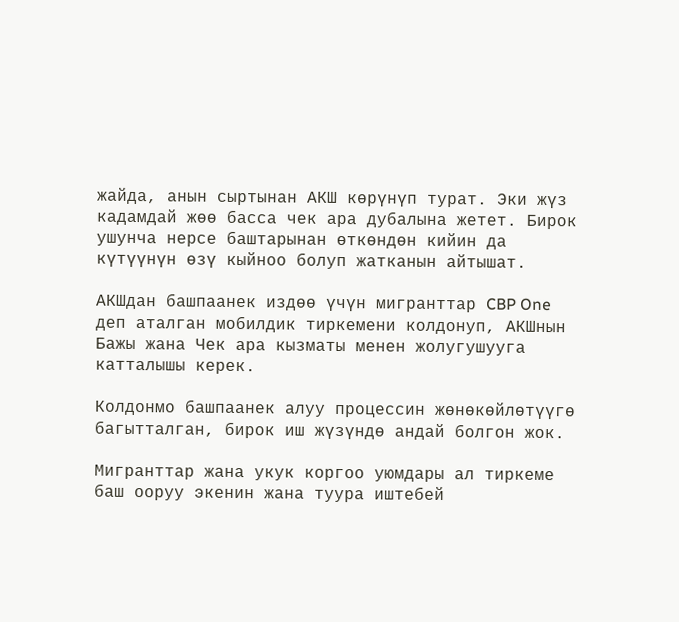жайда, анын сыртынан АКШ көрүнүп турат. Эки жүз кадамдай жөө басса чек ара дубалына жетет. Бирок ушунча нерсе баштарынан өткөндөн кийин да күтүүнүн өзү кыйноо болуп жатканын айтышат.

АКШдан башпаанек издөө үчүн мигранттар CBP One деп аталган мобилдик тиркемени колдонуп, АКШнын Бажы жана Чек ара кызматы менен жолугушууга катталышы керек.

Колдонмо башпаанек алуу процессин жөнөкөйлөтүүгө багытталган, бирок иш жүзүндө андай болгон жок.

Мигранттар жана укук коргоо уюмдары ал тиркеме баш ооруу экенин жана туура иштебей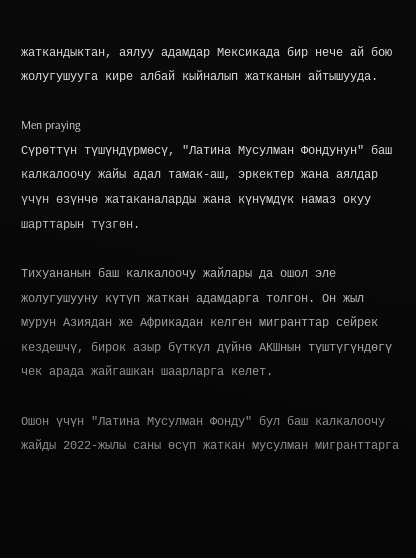жаткандыктан, аялуу адамдар Мексикада бир нече ай бою жолугушууга кире албай кыйналып жатканын айтышууда.

Men praying
Сүрөттүн түшүндүрмөсү, "Латина Мусулман Фондунун" баш калкалоочу жайы адал тамак-аш, эркектер жана аялдар үчүн өзүнчө жатаканаларды жана күнүмдүк намаз окуу шарттарын түзгөн.

Тихуананын баш калкалоочу жайлары да ошол эле жолугушууну күтүп жаткан адамдарга толгон. Он жыл мурун Азиядан же Африкадан келген мигранттар сейрек кездешчү, бирок азыр бүткүл дүйнө АКШнын түштүгүндөгү чек арада жайгашкан шаарларга келет.

Ошон үчүн "Латина Мусулман Фонду" бул баш калкалоочу жайды 2022-жылы саны өсүп жаткан мусулман мигранттарга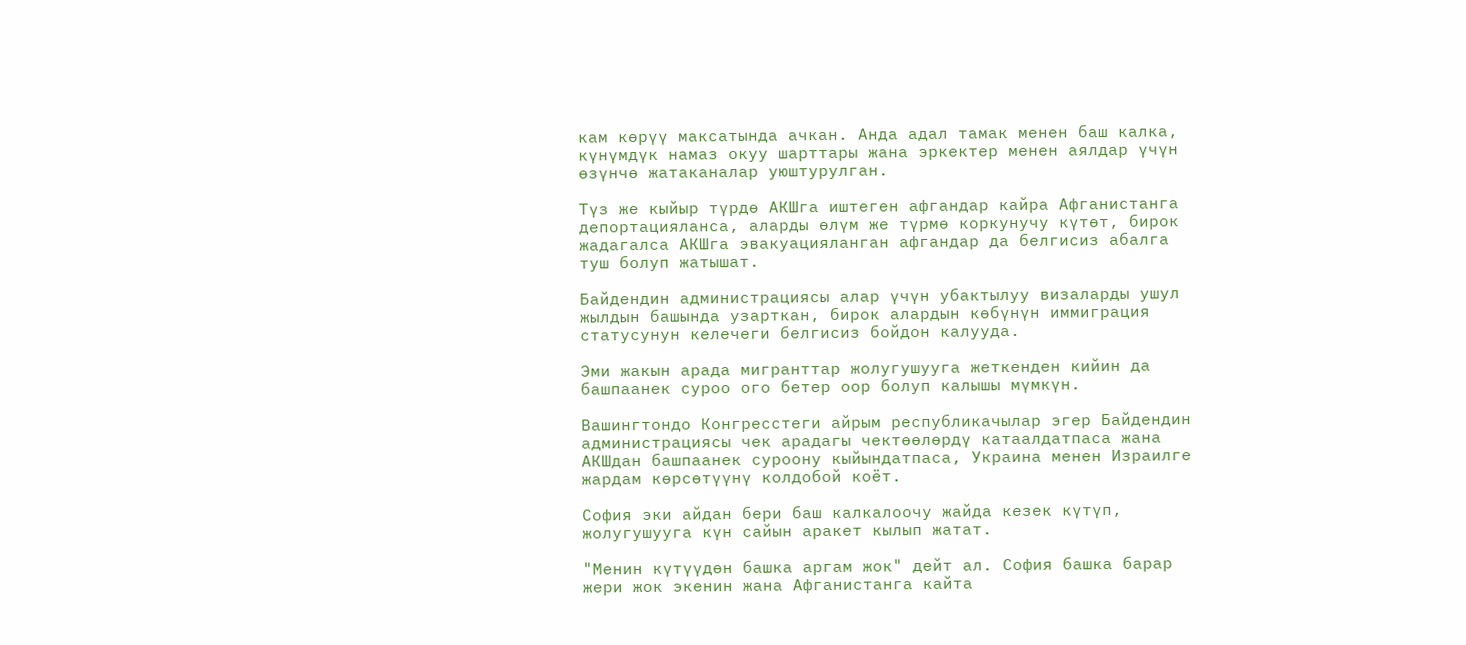кам көрүү максатында ачкан. Анда адал тамак менен баш калка, күнүмдүк намаз окуу шарттары жана эркектер менен аялдар үчүн өзүнчө жатаканалар уюштурулган.

Түз же кыйыр түрдө АКШга иштеген афгандар кайра Афганистанга депортацияланса, аларды өлүм же түрмө коркунучу күтөт, бирок жадагалса АКШга эвакуацияланган афгандар да белгисиз абалга туш болуп жатышат.

Байдендин администрациясы алар үчүн убактылуу визаларды ушул жылдын башында узарткан, бирок алардын көбүнүн иммиграция статусунун келечеги белгисиз бойдон калууда.

Эми жакын арада мигранттар жолугушууга жеткенден кийин да башпаанек суроо ого бетер оор болуп калышы мүмкүн.

Вашингтондо Конгресстеги айрым республикачылар эгер Байдендин администрациясы чек арадагы чектөөлөрдү катаалдатпаса жана АКШдан башпаанек суроону кыйындатпаса, Украина менен Израилге жардам көрсөтүүнү колдобой коёт.

София эки айдан бери баш калкалоочу жайда кезек күтүп, жолугушууга күн сайын аракет кылып жатат.

"Менин күтүүдөн башка аргам жок" дейт ал. София башка барар жери жок экенин жана Афганистанга кайта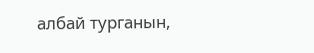албай турганын,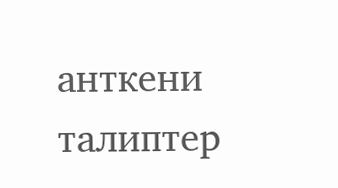анткени талиптер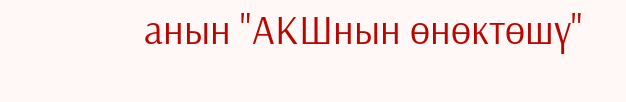анын "АКШнын өнөктөшү"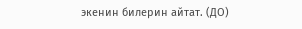экенин билерин айтат. (ДО)